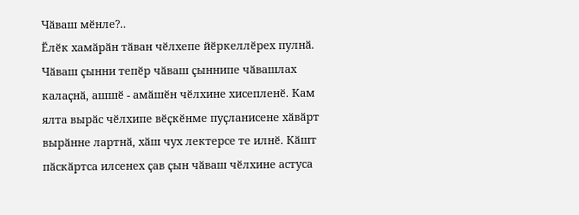Чӑваш мӗнле?..
Ӗлӗк хамӑрӑн тӑван чӗлхепе йӗркеллӗрех пулнӑ. Чӑваш ҫынни тепӗр чӑваш ҫыннипе чӑвашлах калаҫнӑ, ашшӗ - амӑшӗн чӗлхине хисепленӗ. Кам ялта вырӑс чӗлхипе вӗҫкӗнме пуҫланисене хӑвӑрт вырӑнне лартнӑ, хӑш чух лектерсе те илнӗ. Кӑшт пӑскӑртса илсенех ҫав ҫын чӑваш чӗлхине астуса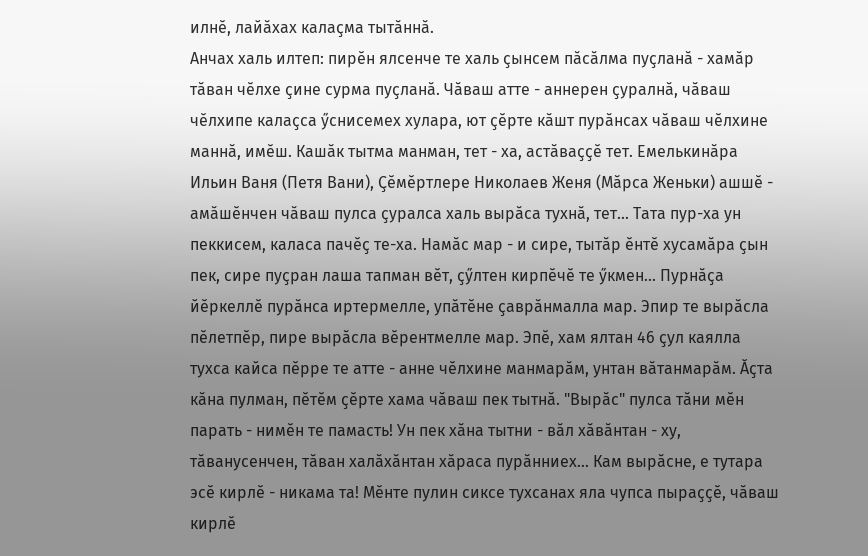илнӗ, лайӑхах калаҫма тытӑннӑ.
Анчах халь илтеп: пирӗн ялсенче те халь ҫынсем пӑсӑлма пуҫланӑ - хамӑр тӑван чӗлхе ҫине сурма пуҫланӑ. Чӑваш атте - аннерен ҫуралнӑ, чӑваш чӗлхипе калаҫса ӳснисемех хулара, ют ҫӗрте кӑшт пурӑнсах чӑваш чӗлхине маннӑ, имӗш. Кашӑк тытма манман, тет - ха, астӑваҫҫӗ тет. Емелькинӑра Ильин Ваня (Петя Вани), Ҫӗмӗртлере Николаев Женя (Мӑрса Женьки) ашшӗ - амӑшӗнчен чӑваш пулса ҫуралса халь вырӑса тухнӑ, тет... Тата пур-ха ун пеккисем, каласа пачӗҫ те-ха. Намӑс мар - и сире, тытӑр ӗнтӗ хусамӑра ҫын пек, сире пуҫран лаша тапман вӗт, ҫӳлтен кирпӗчӗ те ӳкмен... Пурнӑҫа йӗркеллӗ пурӑнса иртермелле, упӑтӗне ҫаврӑнмалла мар. Эпир те вырӑсла пӗлетпӗр, пире вырӑсла вӗрентмелле мар. Эпӗ, хам ялтан 46 ҫул каялла тухса кайса пӗрре те атте - анне чӗлхине манмарӑм, унтан вӑтанмарӑм. Ӑҫта кӑна пулман, пӗтӗм ҫӗрте хама чӑваш пек тытнӑ. "Вырӑс" пулса тӑни мӗн парать - нимӗн те памасть! Ун пек хӑна тытни - вӑл хӑвӑнтан - ху, тӑванусенчен, тӑван халӑхӑнтан хӑраса пурӑнниех... Кам вырӑсне, е тутара эсӗ кирлӗ - никама та! Мӗнте пулин сиксе тухсанах яла чупса пыраҫҫӗ, чӑваш кирлӗ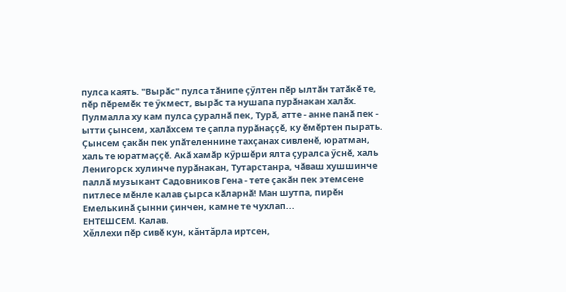пулса каять. "Вырӑс" пулса тӑнипе ҫӳлтен пӗр ылтӑн татӑкӗ те, пӗр пӗремӗк те ӳкмест, вырӑс та нушапа пурӑнакан халӑх. Пулмалла ху кам пулса ҫуралнӑ пек, Турӑ, атте - анне панӑ пек - ытти ҫынсем, халӑхсем те ҫапла пурӑнаҫҫӗ, ку ӗмӗртен пырать.
Ҫынсем ҫакӑн пек упӑтеленнине тахҫанах сивленӗ, юратман, халь те юратмаҫҫӗ. Акӑ хамӑр кӳршӗри ялта ҫуралса ӳснӗ, халь Ленигорск хулинче пурӑнакан, Тутарстанра, чӑваш хушшинче паллӑ музыкант Садовников Гена - тете ҫакӑн пек этемсене питлесе мӗнле калав ҫырса кӑларнӑ! Ман шутпа, пирӗн Емелькинӑ ҫынни ҫинчен, камне те чухлап...
ЕНТЕШСЕМ. Калав.
Хĕллехи пӗр сивӗ кун, кăнтăрла иртсен,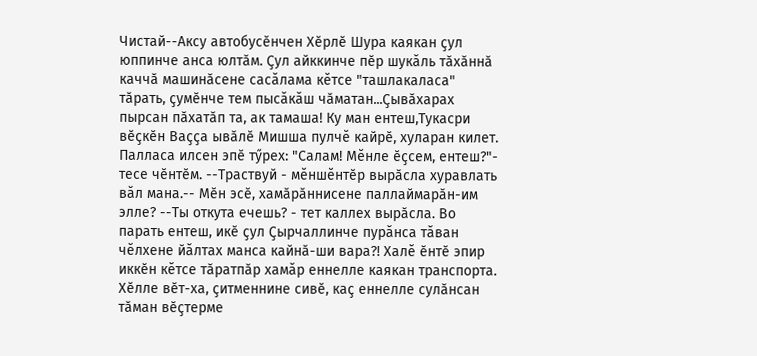Чистай--Аксу автобусӗнчен Хӗрлӗ Шура каякан ҫул юппинче анса юлтӑм. Ҫул айккинче пӗр шукăль тӑхӑннӑ каччӑ машинӑсене сасăлама кĕтсе "ташлакаласа" тӑрать, ҫумӗнче тем пысăкăш чӑматан...Ҫывӑхарах пырсан пӑхатӑп та, ак тамаша! Ку ман ентеш,Тукасри вӗҫкӗн Ваҫҫа ывӑлӗ Мишша пулчĕ кайрӗ, хуларан килет. Палласа илсен эпӗ тӳрех: "Салам! Мĕнле ӗҫсем, ентеш?"- тесе чӗнтӗм. --Траствуй - мĕншĕнтӗр вырӑсла хуравлать вăл мана.-- Мӗн эсӗ, хамӑрӑннисене паллаймарӑн-им элле? --Ты откута ечешь? - тет каллех вырӑсла. Во парать ентеш, икӗ ҫул Ҫырчаллинче пурăнса тăван чĕлхене йăлтах манса кайнӑ-ши вара?! Халĕ ӗнтӗ эпир иккӗн кĕтсе тӑратпӑр хамăр еннелле каякан транспорта. Хӗлле вӗт-ха, ҫитменнине сивӗ, каҫ еннелле сулӑнсан тӑман вӗҫтерме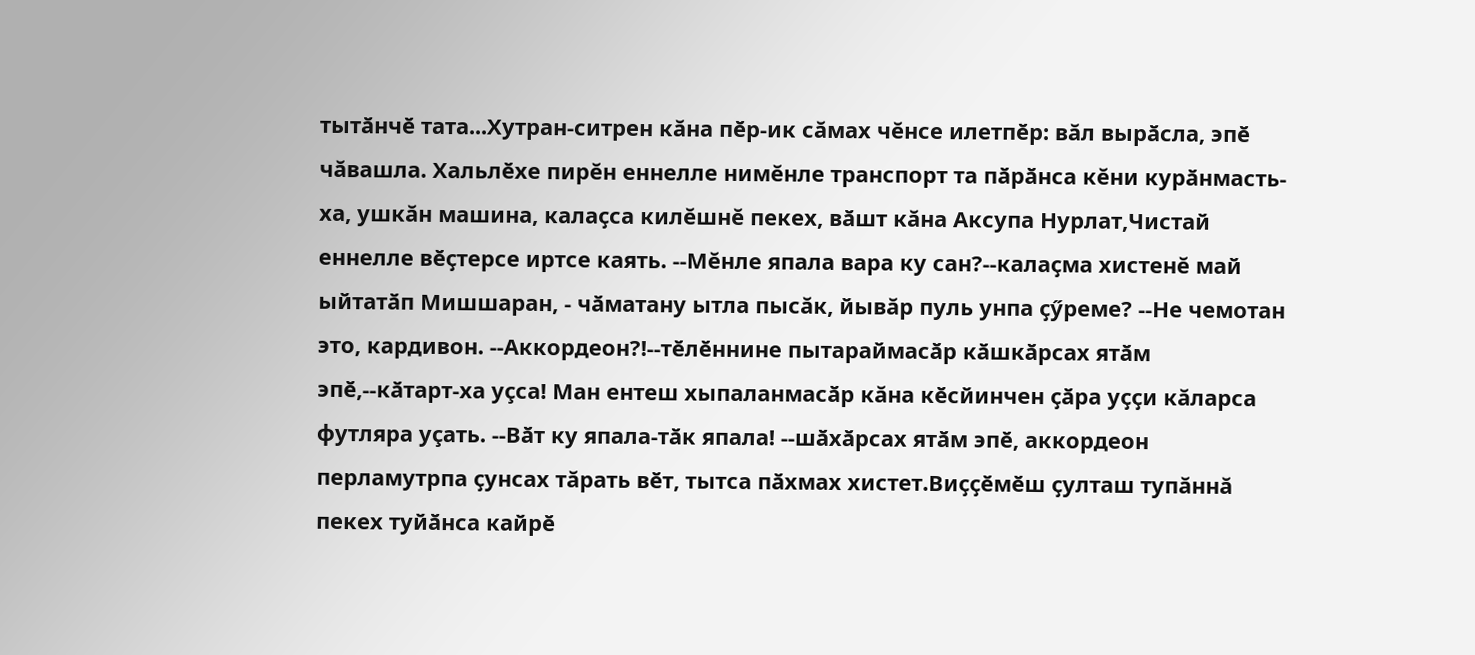тытӑнчӗ тата...Хутран-ситрен кăна пӗр-ик сăмах чĕнсе илетпӗр: вăл вырӑсла, эпӗ чăвашла. Хальлӗхе пирĕн еннелле нимĕнле транспорт та пӑрӑнса кĕни курӑнмасть-ха, ушкăн машина, калаҫса килĕшнĕ пекех, вӑшт кăна Аксупа Нурлат,Чистай еннелле вӗҫтерсе иртсе каять. --Мĕнле япала вара ку сан?--калаҫма хистенĕ май ыйтатӑп Мишшаран, - чӑматану ытла пысăк, йывăр пуль унпа ҫӳреме? --Не чемотан это, кардивон. --Аккордеон?!--тӗлӗннине пытараймасӑр кӑшкӑрсах ятӑм эпӗ,--кӑтарт-ха уçса! Ман ентеш хыпаланмасӑр кăна кӗсйинчен ҫӑра уҫҫи кăларса футляра уçать. --Вӑт ку япала-тӑк япала! --шӑхӑрсах ятӑм эпӗ, аккордеон перламутрпа ҫунсах тăрать вӗт, тытса пӑхмах хистет.Виҫҫӗмӗш ҫулташ тупăннă пекех туйӑнса кайрӗ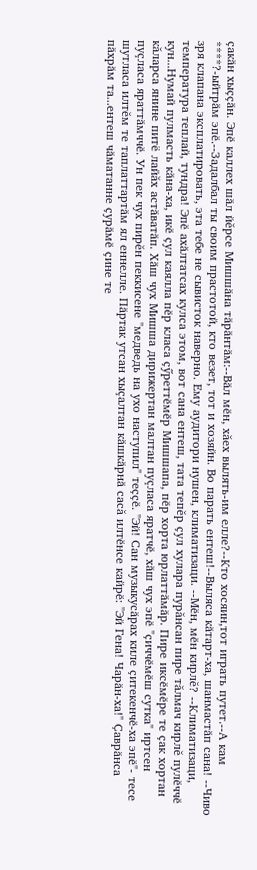ҫакӑн хыҫҫӑн. Эпӗ каллех шӑл йĕрсе Мишшӑна тӑрӑнтӑм:--Вӑл мӗн, хăех вылять-им елле?--Кто хосяин,тот играть путет.--А кам ****?-ыйтрӑм эпӗ.--Задалбал ты своим прастотой, кто везет, тот и хозяйн. Во парать ентеш!--Выляса кӑтарт-ха, шанмастӑп сана! --Чиво зря клапана эксплатировать, эта тебе не сывисток наверно. Ему аудитори нушен, климатизаци. --Мӗн, мӗн кирлĕ? --Климатизаци, температура теплай, тундра! Эпӗ ахӑлтатсах кулса этом, вот сана ентеш, тата тепĕр ҫул хулара пурăнсан пире тăлмач кирлĕ пулӗччӗ кун...Нумай пулмасть кӑна-ха, икӗ ҫул каялла пӗр класа ҫӳреттӗмӗр Мишшапа, пӗр хорта юрлаттӑмӑр. Пире иксӗмӗре те ҫак хортан кăларса янине питё лайăх астӑватӑп. Хӑш чух Мишша дирижертан малтан пуçласа яратчӗ, хӑш чух эпӗ "ҫиччӗмӗш сутка" иртсен пуçласа яраттӑмччӗ. Ун пек чух пирĕн пеккисене "медведь на ухо наступил" теҫҫӗ. "Эй! Сан музыкусӑрах киле ҫитекенчӗ-ха эпӗ"- тесе шутласа илтĕм те таплаттартӑм ял еннелле. Пӑртак утсан хыçалтан кӑшкӑрнӑ сасă илтӗнсе кайрӗ: "Эй Гена! Чарӑн-ха!" Ҫаврӑнса пӑхрӑм та...ентеш чӑматанне ҫурӑмӗ ҫине те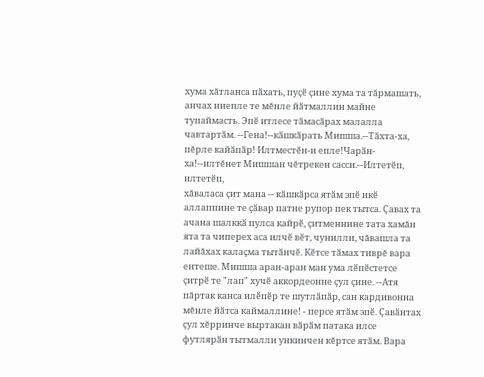хума хăтланса пӑхать, пуҫӗ ҫине хума та тăрмашать, анчах ниепле те мĕнле йӑтмаллин майне тупаймасть. Эпӗ итлесе тӑмасӑрах малалла чавтартӑм. --Гена!--кӑшкӑрать Мишша.--Тӑхта-ха, пĕрле кайӑпӑр! Илтместӗн-и епле!Чарӑн-ха!--илтĕнет Мишшан чĕтрекен сасси.--Илтетӗп,
илтетӗп,
хăваласа ҫит мана -- кӑшкӑрса ятӑм эпӗ икӗ аллаппине те ҫӑвар патне рупор пек тытса. Ҫавах та ачана шалккӑ пулса кайрӗ, ҫитменнине тата хамăн ята та чиперех аса илчӗ вӗт, чунилли, чăвашла та лайăхах калаçма тытӑнчӗ. Кӗтсе тӑмах тиврĕ вара ентеше. Мишша аран-аран ман ума лӗпӗстетсе ҫитрӗ те "лап" хучӗ аккордеонне ҫул ҫине. --Атя пăртак канса илӗпӗр те шутлӑпӑр, сан кардивонна мĕнле йӑтса каймаллине! - персе ятӑм эпӗ. Ҫавӑнтах ҫул хĕрринче выртакан вӑрӑм патака илсе футлярӑн тытмалли ункинчен кĕртсе ятӑм. Вара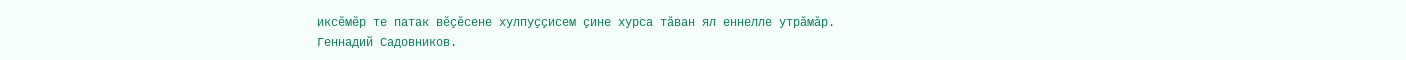иксӗмӗр те патак вӗҫӗсене хулпуҫҫисем ҫине хурса тăван ял еннелле утрӑмӑр.
Геннадий Садовников.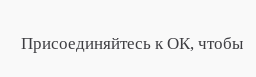Присоединяйтесь к ОК, чтобы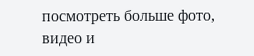посмотреть больше фото, видео и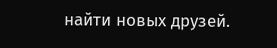найти новых друзей.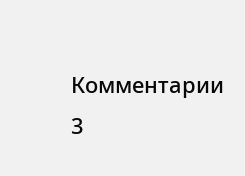Комментарии 3